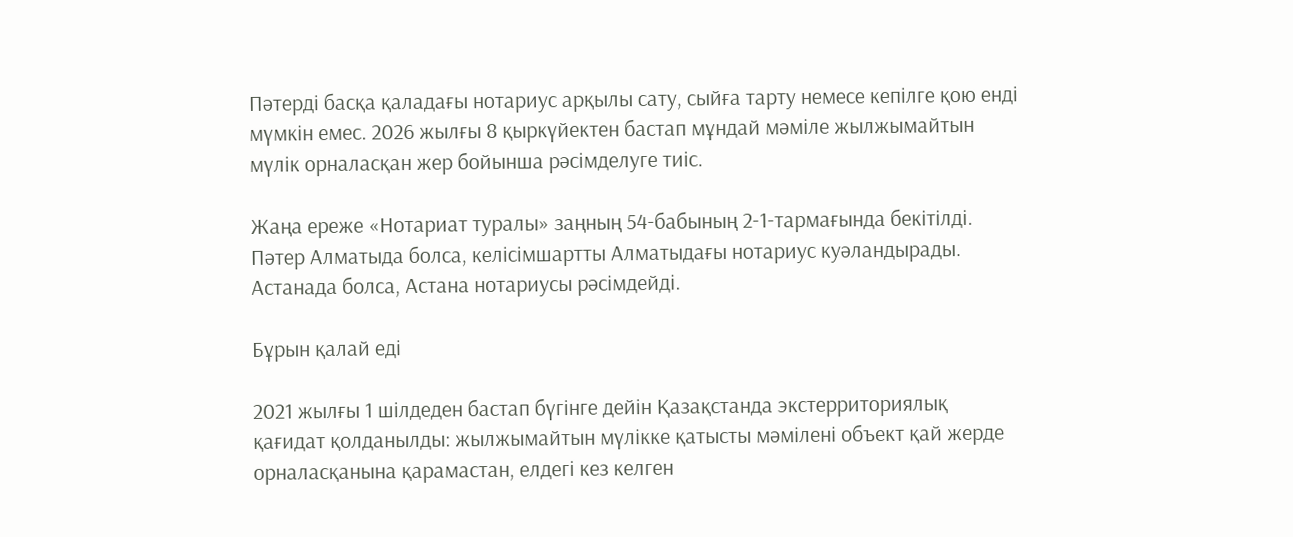Пәтерді басқа қаладағы нотариус арқылы сату, сыйға тарту немесе кепілге қою енді мүмкін емес. 2026 жылғы 8 қыркүйектен бастап мұндай мәміле жылжымайтын мүлік орналасқан жер бойынша рәсімделуге тиіс.

Жаңа ереже «Нотариат туралы» заңның 54-бабының 2-1-тармағында бекітілді. Пәтер Алматыда болса, келісімшартты Алматыдағы нотариус куәландырады. Астанада болса, Астана нотариусы рәсімдейді.

Бұрын қалай еді

2021 жылғы 1 шілдеден бастап бүгінге дейін Қазақстанда экстерриториялық қағидат қолданылды: жылжымайтын мүлікке қатысты мәмілені объект қай жерде орналасқанына қарамастан, елдегі кез келген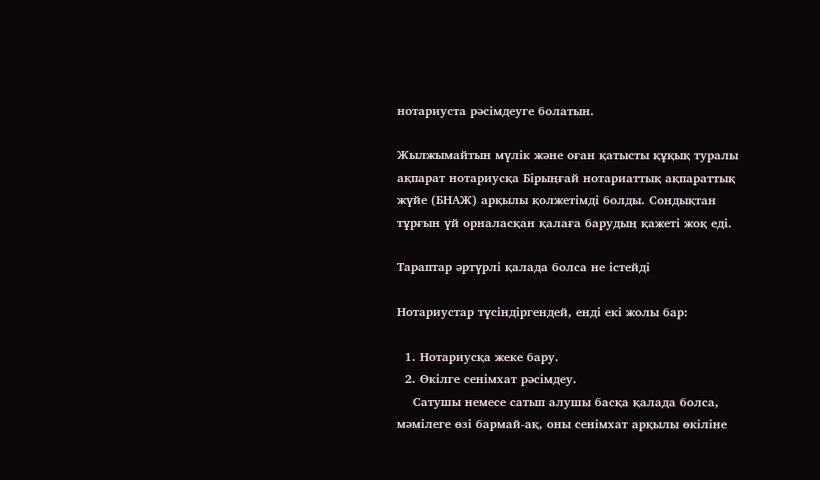нотариуста рәсімдеуге болатын.

Жылжымайтын мүлік және оған қатысты құқық туралы ақпарат нотариусқа Бірыңғай нотариаттық ақпараттық жүйе (БНАЖ) арқылы қолжетімді болды. Сондықтан тұрғын үй орналасқан қалаға барудың қажеті жоқ еді.

Тараптар әртүрлі қалада болса не істейді

Нотариустар түсіндіргендей, енді екі жолы бар:

  1. Нотариусқа жеке бару.
  2. Өкілге сенімхат рәсімдеу.
    Сатушы немесе сатып алушы басқа қалада болса, мәмілеге өзі бармай-ақ, оны сенімхат арқылы өкіліне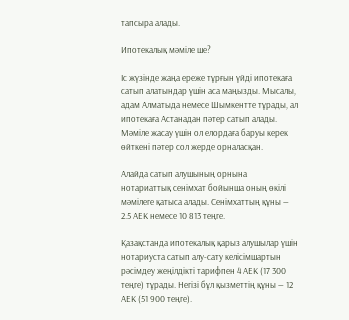тапсыра алады.

Ипотекалық мәміле ше?

Іс жүзінде жаңа ереже тұрғын үйді ипотекаға сатып алатындар үшін аса маңызды. Мысалы, адам Алматыда немесе Шымкентте тұрады, ал ипотекаға Астанадан пәтер сатып алады. Мәміле жасау үшін ол елордаға баруы керек өйткені пәтер сол жерде орналасқан.

Алайда сатып алушының орнына нотариаттық сенімхат бойынша оның өкілі мәмілеге қатыса алады. Сенімхаттың құны — 2.5 АЕК немесе 10 813 теңге.

Қазақстанда ипотекалық қарыз алушылар үшін нотариуста сатып алу-сату келісімшартын рәсімдеу жеңілдікті тарифпен 4 АЕК (17 300 теңге) тұрады. Негізі бұл қызметтің құны — 12 АЕК (51 900 теңге).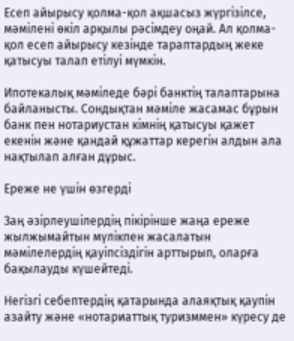Есеп айырысу қолма-қол ақшасыз жүргізілсе, мәмілені өкіл арқылы рәсімдеу оңай. Ал қолма-қол есеп айырысу кезінде тараптардың жеке қатысуы талап етілуі мүмкін.

Ипотекалық мәміледе бәрі банктің талаптарына байланысты. Сондықтан мәміле жасамас бұрын банк пен нотариустан кімнің қатысуы қажет екенін және қандай құжаттар керегін алдын ала нақтылап алған дұрыс.

Ереже не үшін өзгерді

Заң әзірлеушілердің пікірінше жаңа ереже жылжымайтын мүлікпен жасалатын мәмілелердің қауіпсіздігін арттырып, оларға бақылауды күшейтеді.

Негізгі себептердің қатарында алаяқтық қаупін азайту және «нотариаттық туризммен» күресу де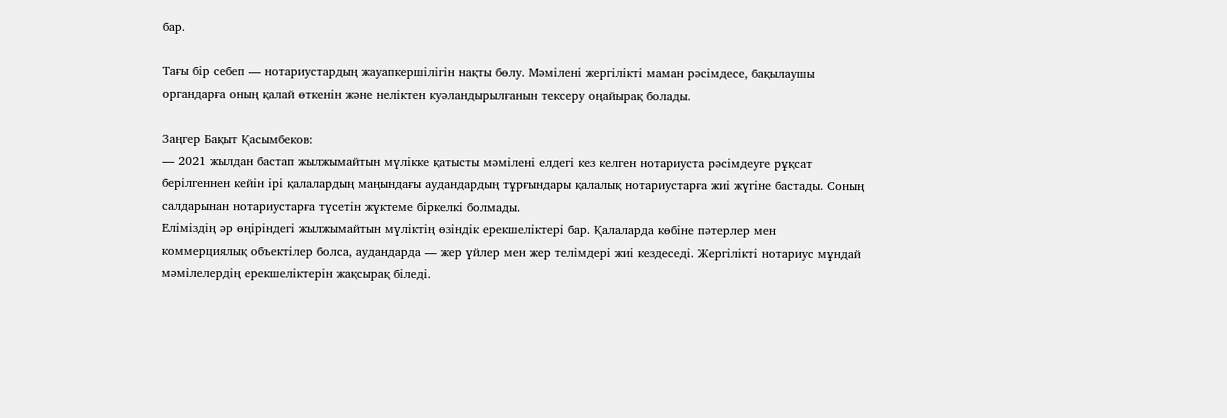бар.

Тағы бір себеп — нотариустардың жауапкершілігін нақты бөлу. Мәмілені жергілікті маман рәсімдесе, бақылаушы органдарға оның қалай өткенін және неліктен куәландырылғанын тексеру оңайырақ болады.

Заңгер Бақыт Қасымбеков:
— 2021 жылдан бастап жылжымайтын мүлікке қатысты мәмілені елдегі кез келген нотариуста рәсімдеуге рұқсат берілгеннен кейін ірі қалалардың маңындағы аудандардың тұрғындары қалалық нотариустарға жиі жүгіне бастады. Соның салдарынан нотариустарға түсетін жүктеме біркелкі болмады.
Еліміздің әр өңіріндегі жылжымайтын мүліктің өзіндік ерекшеліктері бар. Қалаларда көбіне пәтерлер мен коммерциялық объектілер болса, аудандарда — жер үйлер мен жер телімдері жиі кездеседі. Жергілікті нотариус мұндай мәмілелердің ерекшеліктерін жақсырақ біледі.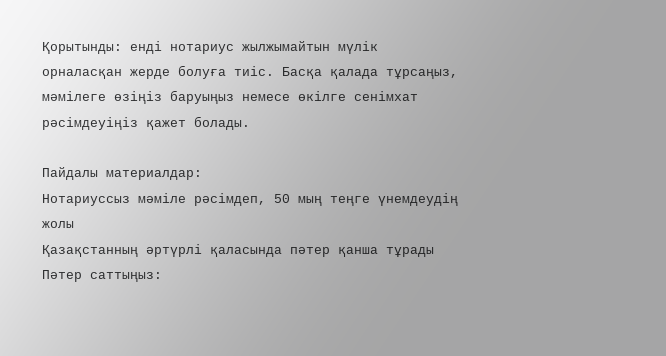Қорытынды: енді нотариус жылжымайтын мүлік орналасқан жерде болуға тиіс. Басқа қалада тұрсаңыз, мәмілеге өзіңіз баруыңыз немесе өкілге сенімхат рәсімдеуіңіз қажет болады.

Пайдалы материалдар:
Нотариуссыз мәміле рәсімдеп, 50 мың теңге үнемдеудің жолы
Қазақстанның әртүрлі қаласында пәтер қанша тұрады
Пәтер саттыңыз: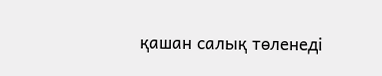қашан салық төленеді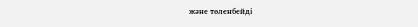және төленбейді